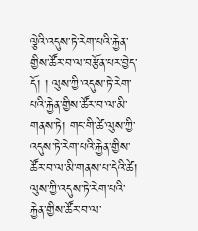ལྕེའི་འདུས་ཏེ་རེག་པའི་རྐྱེན་གྱིས་ཚོར་བ་ལ་བརྩོན་པར་བྱེད་དོ། ། ལུས་ཀྱི་འདུས་ཏེ་རེག་པའི་རྐྱེན་གྱིས་ཚོར་བ་ལ་མི་གནས་ཏེ། གང་གི་ཚེ་ལུས་ཀྱི་འདུས་ཏེ་རེག་པའི་རྐྱེན་གྱིས་ཚོར་བ་ལ་མི་གནས་པ་དེའི་ཚེ། ལུས་ཀྱི་འདུས་ཏེ་རེག་པའི་རྐྱེན་གྱིས་ཚོར་བ་ལ་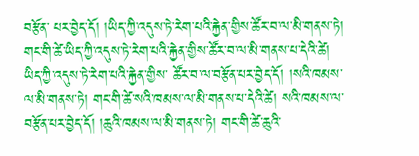བརྩོན་ པར་བྱེད་དོ། །ཡིད་ཀྱི་འདུས་ཏེ་རེག་པའི་རྐྱེན་གྱིས་ཚོར་བ་ལ་མི་གནས་ཏེ། གང་གི་ཚེ་ཡིད་ཀྱི་འདུས་ཏེ་རེག་པའི་རྐྱེན་གྱིས་ཚོར་བ་ལ་མི་གནས་པ་དེའི་ཚེ། ཡིད་ཀྱི་འདུས་ཏེ་རེག་པའི་རྐྱེན་གྱིས་ ཚོར་བ་ལ་བརྩོན་པར་བྱེད་དོ། །སའི་ཁམས་ལ་མི་གནས་ཏེ། གང་གི་ཚེ་སའི་ཁམས་ལ་མི་གནས་པ་དེའི་ཚེ། སའི་ཁམས་ལ་བརྩོན་པར་བྱེད་དོ། །ཆུའི་ཁམས་ལ་མི་གནས་ཏེ། གང་གི་ཚེ་ཆུའི་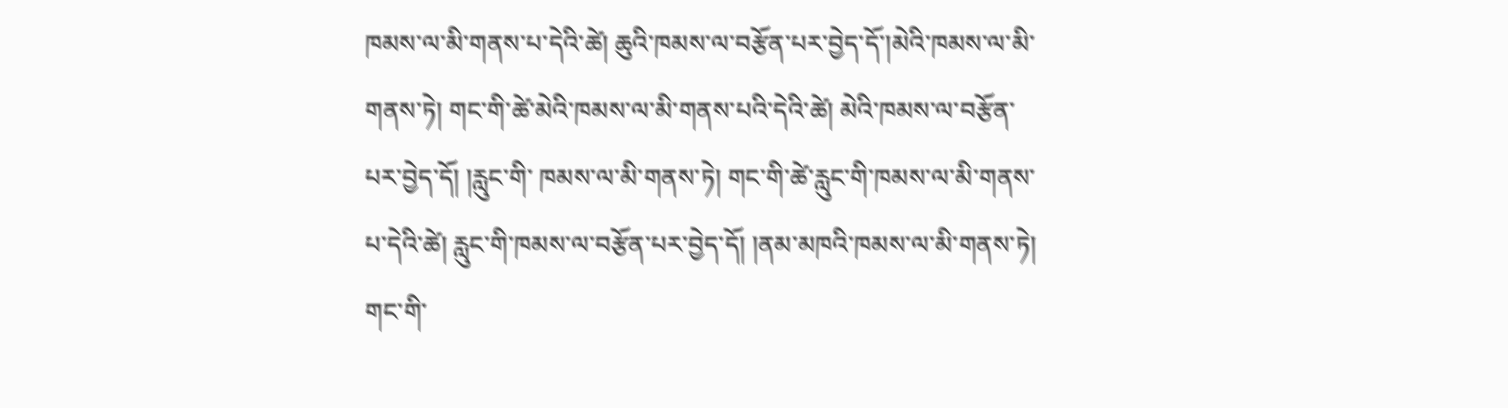ཁམས་ལ་མི་གནས་པ་དེའི་ཚེ། ཆུའི་ཁམས་ལ་བརྩོན་པར་བྱེད་དོ་།མེའི་ཁམས་ལ་མི་གནས་ཏེ། གང་གི་ཚེ་མེའི་ཁམས་ལ་མི་གནས་པའི་དེའི་ཚེ། མེའི་ཁམས་ལ་བརྩོན་པར་བྱེད་དོ། །རླུང་གི་ ཁམས་ལ་མི་གནས་ཏེ། གང་གི་ཚེ་རླུང་གི་ཁམས་ལ་མི་གནས་པ་དེའི་ཚེ། རླུང་གི་ཁམས་ལ་བརྩོན་པར་བྱེད་དོ། །ནམ་མཁའི་ཁམས་ལ་མི་གནས་ཏེ། གང་གི་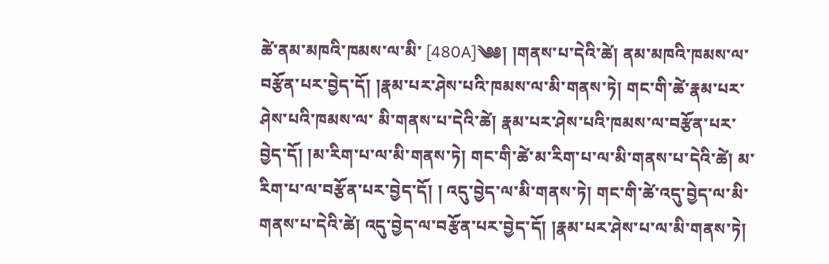ཚེ་ནམ་མཁའི་ཁམས་ལ་མི་ [480A]༄༅། །གནས་པ་དེའི་ཚེ། ནམ་མཁའི་ཁམས་ལ་བརྩོན་པར་བྱེད་དོ། །རྣམ་པར་ཤེས་པའི་ཁམས་ལ་མི་གནས་ཏེ། གང་གི་ཚེ་རྣམ་པར་ཤེས་པའི་ཁམས་ལ་ མི་གནས་པ་དེའི་ཚེ། རྣམ་པར་ཤེས་པའི་ཁམས་ལ་བརྩོན་པར་བྱེད་དོ། །མ་རིག་པ་ལ་མི་གནས་ཏེ། གང་གི་ཚེ་མ་རིག་པ་ལ་མི་གནས་པ་དེའི་ཚེ། མ་རིག་པ་ལ་བརྩོན་པར་བྱེད་དོ། ། འདུ་བྱེད་ལ་མི་གནས་ཏེ། གང་གི་ཚེ་འདུ་བྱེད་ལ་མི་གནས་པ་དེའི་ཚེ། འདུ་བྱེད་ལ་བརྩོན་པར་བྱེད་དོ། །རྣམ་པར་ཤེས་པ་ལ་མི་གནས་ཏེ།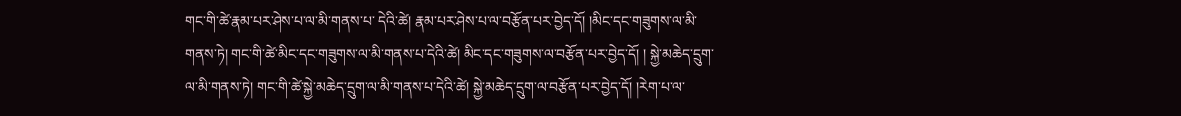གང་གི་ཚེ་རྣམ་པར་ཤེས་པ་ལ་མི་གནས་པ་ དེའི་ཚེ། རྣམ་པར་ཤེས་པ་ལ་བརྩོན་པར་བྱེད་དོ། །མིང་དང་གཟུགས་ལ་མི་གནས་ཏེ། གང་གི་ཚེ་མིང་དང་གཟུགས་ལ་མི་གནས་པ་དེའི་ཚེ། མིང་དང་གཟུགས་ལ་བརྩོན་པར་བྱེད་དོ། ། སྐྱེ་མཆེད་དྲུག་ལ་མི་གནས་ཏེ། གང་གི་ཚེ་སྐྱེ་མཆེད་དྲུག་ལ་མི་གནས་པ་དེའི་ཚེ། སྐྱེ་མཆེད་དྲུག་ལ་བརྩོན་པར་བྱེད་དོ། །རེག་པ་ལ་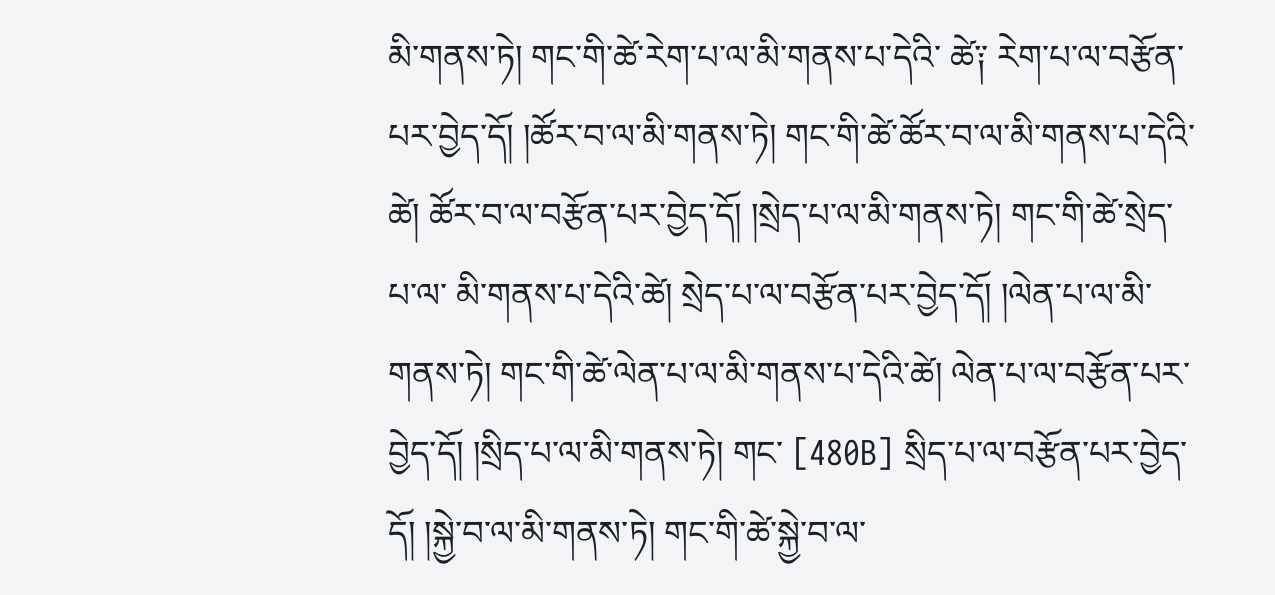མི་གནས་ཏེ། གང་གི་ཚེ་རེག་པ་ལ་མི་གནས་པ་དེའི་ ཚེ༑ རེག་པ་ལ་བརྩོན་པར་བྱེད་དོ། །ཚོར་བ་ལ་མི་གནས་ཏེ། གང་གི་ཚེ་ཚོར་བ་ལ་མི་གནས་པ་དེའི་ཚེ། ཚོར་བ་ལ་བརྩོན་པར་བྱེད་དོ། །སྲེད་པ་ལ་མི་གནས་ཏེ། གང་གི་ཚེ་སྲེད་པ་ལ་ མི་གནས་པ་དེའི་ཚེ། སྲེད་པ་ལ་བརྩོན་པར་བྱེད་དོ། །ལེན་པ་ལ་མི་གནས་ཏེ། གང་གི་ཚེ་ལེན་པ་ལ་མི་གནས་པ་དེའི་ཚེ། ལེན་པ་ལ་བརྩོན་པར་བྱེད་དོ། །སྲིད་པ་ལ་མི་གནས་ཏེ། གང་ [480B] སྲིད་པ་ལ་བརྩོན་པར་བྱེད་དོ། །སྐྱེ་བ་ལ་མི་གནས་ཏེ། གང་གི་ཚེ་སྐྱེ་བ་ལ་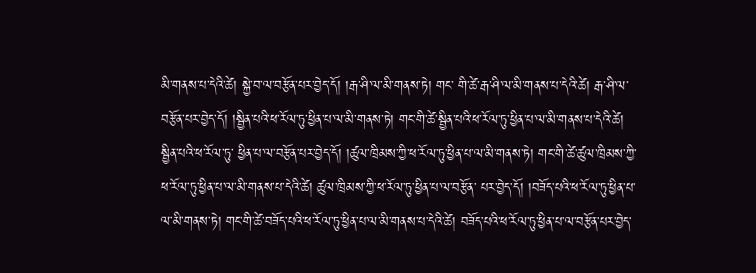མི་གནས་པ་དེའི་ཚེ། སྐྱེ་བ་ལ་བརྩོན་པར་བྱེད་དོ། །རྒ་ཤི་ལ་མི་གནས་ཏེ། གང་ གི་ཚེ་རྒ་ཤི་ལ་མི་གནས་པ་དེའི་ཚེ། རྒ་ཤི་ལ་བརྩོན་པར་བྱེད་དོ། །སྦྱིན་པའི་ཕ་རོལ་ཏུ་ཕྱིན་པ་ལ་མི་གནས་ཏེ། གང་གི་ཚེ་སྦྱིན་པའི་ཕ་རོལ་ཏུ་ཕྱིན་པ་ལ་མི་གནས་པ་དེའི་ཚེ། སྦྱིན་པའི་ཕ་རོལ་ཏུ་ ཕྱིན་པ་ལ་བརྩོན་པར་བྱེད་དོ། །ཚུལ་ཁྲིམས་ཀྱི་ཕ་རོལ་ཏུ་ཕྱིན་པ་ལ་མི་གནས་ཏེ། གང་གི་ཚེ་ཚུལ་ཁྲིམས་ཀྱི་ཕ་རོལ་ཏུ་ཕྱིན་པ་ལ་མི་གནས་པ་དེའི་ཚེ། ཚུལ་ཁྲིམས་ཀྱི་ཕ་རོལ་ཏུ་ཕྱིན་པ་ལ་བརྩོན་ པར་བྱེད་དོ། །བཟོད་པའི་ཕ་རོལ་ཏུ་ཕྱིན་པ་ལ་མི་གནས་ཏེ། གང་གི་ཚེ་བཟོད་པའི་ཕ་རོལ་ཏུ་ཕྱིན་པ་ལ་མི་གནས་པ་དེའི་ཚེ། བཟོད་པའི་ཕ་རོལ་ཏུ་ཕྱིན་པ་ལ་བརྩོན་པར་བྱེད་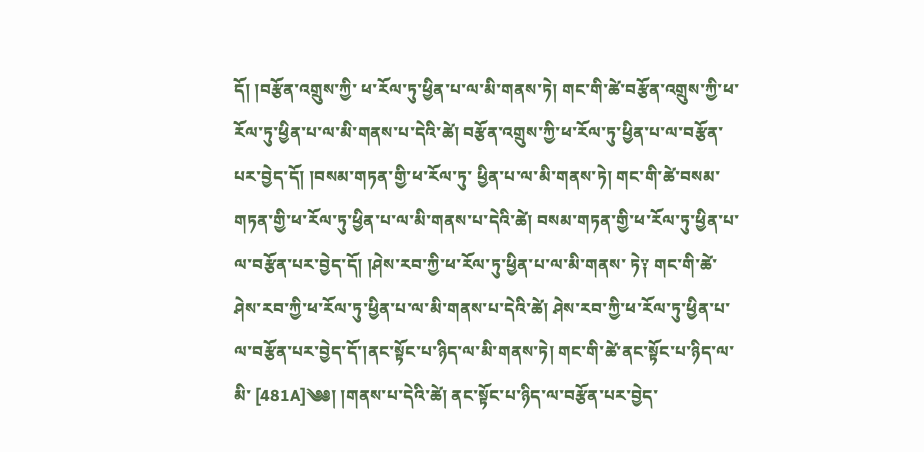དོ། །བརྩོན་འགྲུས་ཀྱི་ ཕ་རོལ་ཏུ་ཕྱིན་པ་ལ་མི་གནས་ཏེ། གང་གི་ཚེ་བརྩོན་འགྲུས་ཀྱི་ཕ་རོལ་ཏུ་ཕྱིན་པ་ལ་མི་གནས་པ་དེའི་ཚེ། བརྩོན་འགྲུས་ཀྱི་ཕ་རོལ་ཏུ་ཕྱིན་པ་ལ་བརྩོན་པར་བྱེད་དོ། །བསམ་གཏན་གྱི་ཕ་རོལ་ཏུ་ ཕྱིན་པ་ལ་མི་གནས་ཏེ། གང་གི་ཚེ་བསམ་གཏན་གྱི་ཕ་རོལ་ཏུ་ཕྱིན་པ་ལ་མི་གནས་པ་དེའི་ཚེ། བསམ་གཏན་གྱི་ཕ་རོལ་ཏུ་ཕྱིན་པ་ལ་བརྩོན་པར་བྱེད་དོ། །ཤེས་རབ་ཀྱི་ཕ་རོལ་ཏུ་ཕྱིན་པ་ལ་མི་གནས་ ཏེ༑ གང་གི་ཚེ་ཤེས་རབ་ཀྱི་ཕ་རོལ་ཏུ་ཕྱིན་པ་ལ་མི་གནས་པ་དེའི་ཚེ། ཤེས་རབ་ཀྱི་ཕ་རོལ་ཏུ་ཕྱིན་པ་ལ་བརྩོན་པར་བྱེད་དོ་།ནང་སྟོང་པ་ཉིད་ལ་མི་གནས་ཏེ། གང་གི་ཚེ་ནང་སྟོང་པ་ཉིད་ལ་མི་ [481A]༄༅། །གནས་པ་དེའི་ཚེ། ནང་སྟོང་པ་ཉིད་ལ་བརྩོན་པར་བྱེད་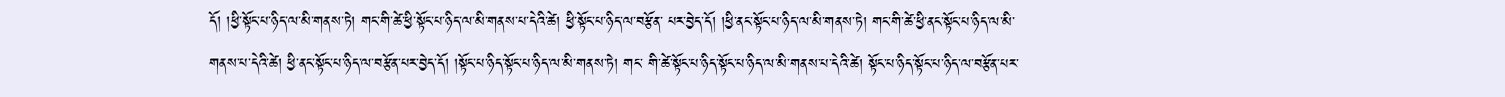དོ། །ཕྱི་སྟོང་པ་ཉིད་ལ་མི་གནས་ཏེ། གང་གི་ཚེ་ཕྱི་སྟོང་པ་ཉིད་ལ་མི་གནས་པ་དེའི་ཚེ། ཕྱི་སྟོང་པ་ཉིད་ལ་བརྩོན་ པར་བྱེད་དོ། །ཕྱི་ནང་སྟོང་པ་ཉིད་ལ་མི་གནས་ཏེ། གང་གི་ཚེ་ཕྱི་ནང་སྟོང་པ་ཉིད་ལ་མི་གནས་པ་དེའི་ཚེ། ཕྱི་ནང་སྟོང་པ་ཉིད་ལ་བརྩོན་པར་བྱེད་དོ། །སྟོང་པ་ཉིད་སྟོང་པ་ཉིད་ལ་མི་གནས་ཏེ། གང་ གི་ཚེ་སྟོང་པ་ཉིད་སྟོང་པ་ཉིད་ལ་མི་གནས་པ་དེའི་ཚེ། སྟོང་པ་ཉིད་སྟོང་པ་ཉིད་ལ་བརྩོན་པར་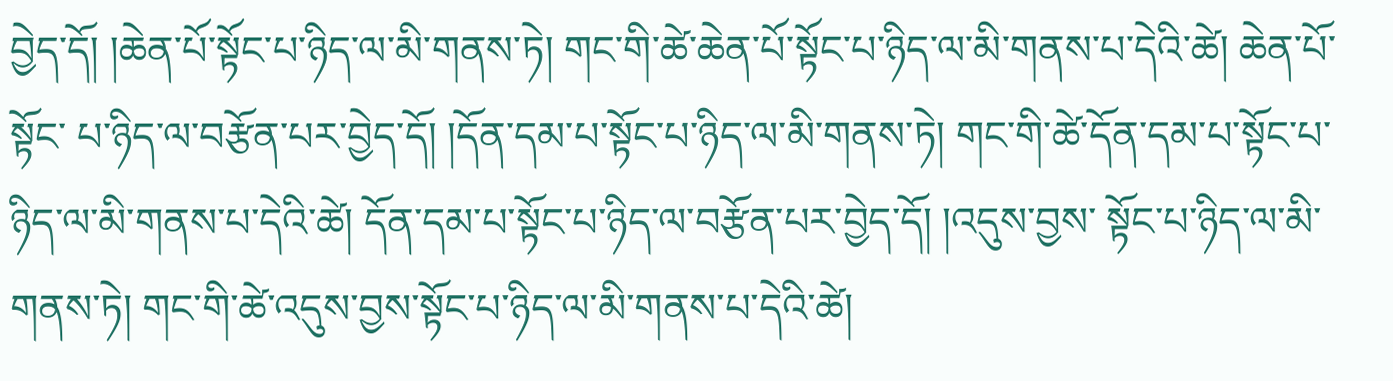བྱེད་དོ། །ཆེན་པོ་སྟོང་པ་ཉིད་ལ་མི་གནས་ཏེ། གང་གི་ཚེ་ཆེན་པོ་སྟོང་པ་ཉིད་ལ་མི་གནས་པ་དེའི་ཚེ། ཆེན་པོ་སྟོང་ པ་ཉིད་ལ་བརྩོན་པར་བྱེད་དོ། །དོན་དམ་པ་སྟོང་པ་ཉིད་ལ་མི་གནས་ཏེ། གང་གི་ཚེ་དོན་དམ་པ་སྟོང་པ་ཉིད་ལ་མི་གནས་པ་དེའི་ཚེ། དོན་དམ་པ་སྟོང་པ་ཉིད་ལ་བརྩོན་པར་བྱེད་དོ། །འདུས་བྱས་ སྟོང་པ་ཉིད་ལ་མི་གནས་ཏེ། གང་གི་ཚེ་འདུས་བྱས་སྟོང་པ་ཉིད་ལ་མི་གནས་པ་དེའི་ཚེ།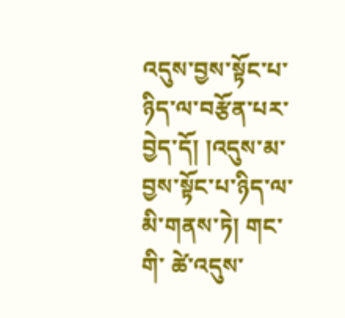འདུས་བྱས་སྟོང་པ་ཉིད་ལ་བརྩོན་པར་བྱེད་དོ། །འདུས་མ་བྱས་སྟོང་པ་ཉིད་ལ་མི་གནས་ཏེ། གང་གི་ ཚེ་འདུས་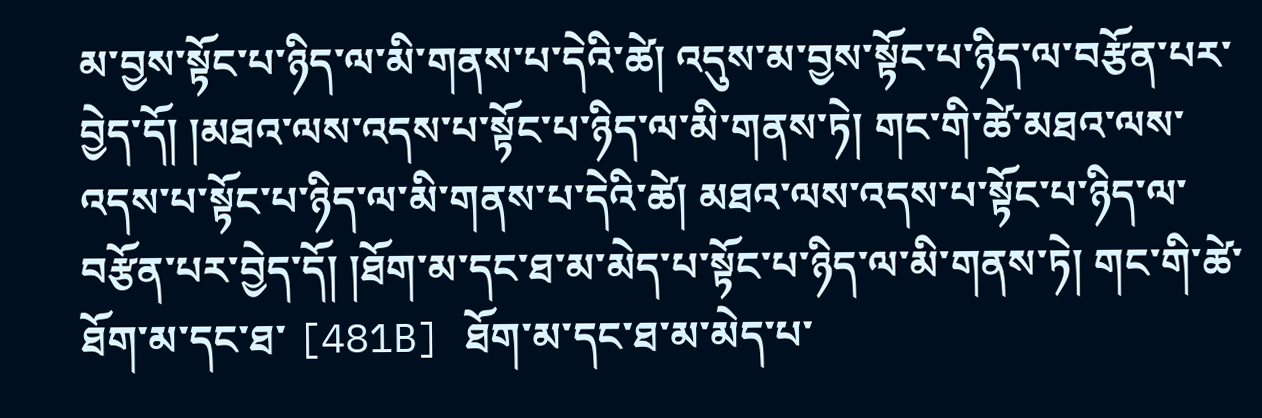མ་བྱས་སྟོང་པ་ཉིད་ལ་མི་གནས་པ་དེའི་ཚེ། འདུས་མ་བྱས་སྟོང་པ་ཉིད་ལ་བརྩོན་པར་བྱེད་དོ། །མཐའ་ལས་འདས་པ་སྟོང་པ་ཉིད་ལ་མི་གནས་ཏེ། གང་གི་ཚེ་མཐའ་ལས་ འདས་པ་སྟོང་པ་ཉིད་ལ་མི་གནས་པ་དེའི་ཚེ། མཐའ་ལས་འདས་པ་སྟོང་པ་ཉིད་ལ་བརྩོན་པར་བྱེད་དོ། །ཐོག་མ་དང་ཐ་མ་མེད་པ་སྟོང་པ་ཉིད་ལ་མི་གནས་ཏེ། གང་གི་ཚེ་ཐོག་མ་དང་ཐ་ [481B] ཐོག་མ་དང་ཐ་མ་མེད་པ་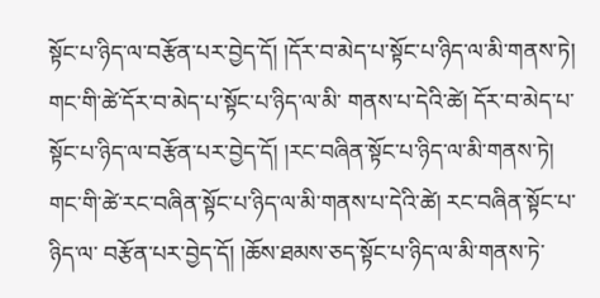སྟོང་པ་ཉིད་ལ་བརྩོན་པར་བྱེད་དོ། །དོར་བ་མེད་པ་སྟོང་པ་ཉིད་ལ་མི་གནས་ཏེ། གང་གི་ཚེ་དོར་བ་མེད་པ་སྟོང་པ་ཉིད་ལ་མི་ གནས་པ་དེའི་ཚེ། དོར་བ་མེད་པ་སྟོང་པ་ཉིད་ལ་བརྩོན་པར་བྱེད་དོ། །རང་བཞིན་སྟོང་པ་ཉིད་ལ་མི་གནས་ཏེ། གང་གི་ཚེ་རང་བཞིན་སྟོང་པ་ཉིད་ལ་མི་གནས་པ་དེའི་ཚེ། རང་བཞིན་སྟོང་པ་ཉིད་ལ་ བརྩོན་པར་བྱེད་དོ། །ཆོས་ཐམས་ཅད་སྟོང་པ་ཉིད་ལ་མི་གནས་ཏེ་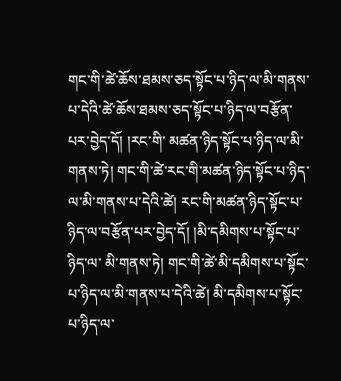གང་གི་ཚེ་ཆོས་ཐམས་ཅད་སྟོང་པ་ཉིད་ལ་མི་གནས་པ་དེའི་ཚེ་ཆོས་ཐམས་ཅད་སྟོང་པ་ཉིད་ལ་བརྩོན་པར་བྱེད་དོ། །རང་གི་ མཚན་ཉིད་སྟོང་པ་ཉིད་ལ་མི་གནས་ཏེ། གང་གི་ཚེ་རང་གི་མཚན་ཉིད་སྟོང་པ་ཉིད་ལ་མི་གནས་པ་དེའི་ཚེ། རང་གི་མཚན་ཉིད་སྟོང་པ་ཉིད་ལ་བརྩོན་པར་བྱེད་དོ། །མི་དམིགས་པ་སྟོང་པ་ཉིད་ལ་ མི་གནས་ཏེ། གང་གི་ཚེ་མི་དམིགས་པ་སྟོང་པ་ཉིད་ལ་མི་གནས་པ་དེའི་ཚེ། མི་དམིགས་པ་སྟོང་པ་ཉིད་ལ་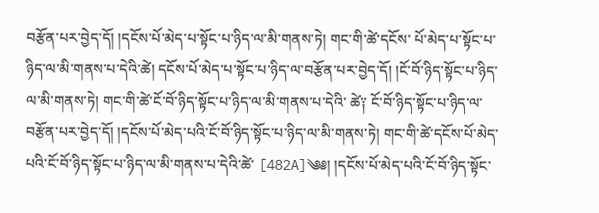བརྩོན་པར་བྱེད་དོ། །དངོས་པོ་མེད་པ་སྟོང་པ་ཉིད་ལ་མི་གནས་ཏེ། གང་གི་ཚེ་དངོས་ པོ་མེད་པ་སྟོང་པ་ཉིད་ལ་མི་གནས་པ་དེའི་ཚེ། དངོས་པོ་མེད་པ་སྟོང་པ་ཉིད་ལ་བརྩོན་པར་བྱེད་དོ། །ངོ་བོ་ཉིད་སྟོང་པ་ཉིད་ལ་མི་གནས་ཏེ། གང་གི་ཚེ་ངོ་བོ་ཉིད་སྟོང་པ་ཉིད་ལ་མི་གནས་པ་དེའི་ ཚེ༑ ངོ་བོ་ཉིད་སྟོང་པ་ཉིད་ལ་བརྩོན་པར་བྱེད་དོ། །དངོས་པོ་མེད་པའི་ངོ་བོ་ཉིད་སྟོང་པ་ཉིད་ལ་མི་གནས་ཏེ། གང་གི་ཚེ་དངོས་པོ་མེད་པའི་ངོ་བོ་ཉིད་སྟོང་པ་ཉིད་ལ་མི་གནས་པ་དེའི་ཚེ་ [482A]༄༅། །དངོས་པོ་མེད་པའི་ངོ་བོ་ཉིད་སྟོང་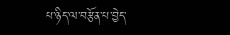པ་ཉིད་ལ་བརྩོན་པ་བྱེད་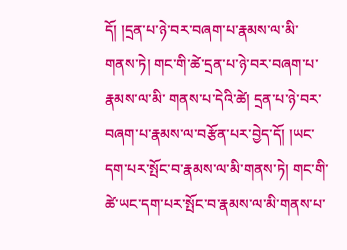དོ། །དྲན་པ་ཉེ་བར་བཞག་པ་རྣམས་ལ་མི་གནས་ཏེ། གང་གི་ཚེ་དྲན་པ་ཉེ་བར་བཞག་པ་རྣམས་ལ་མི་ གནས་པ་དེའི་ཚེ། དྲན་པ་ཉེ་བར་བཞག་པ་རྣམས་ལ་བརྩོན་པར་བྱེད་དོ། །ཡང་དག་པར་སྤོང་བ་རྣམས་ལ་མི་གནས་ཏེ། གང་གི་ཚེ་ཡང་དག་པར་སྤོང་བ་རྣམས་ལ་མི་གནས་པ་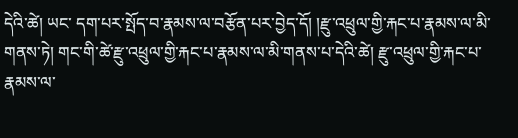དེའི་ཚེ། ཡང་ དག་པར་སྤོད་བ་རྣམས་ལ་བརྩོན་པར་བྱེད་དོ། །རྫུ་འཕྲུལ་གྱི་རྐང་པ་རྣམས་ལ་མི་གནས་ཏེ། གང་གི་ཚེ་རྫུ་འཕྲུལ་གྱི་རྐང་པ་རྣམས་ལ་མི་གནས་པ་དེའི་ཚེ། རྫུ་འཕྲུལ་གྱི་རྐང་པ་རྣམས་ལ་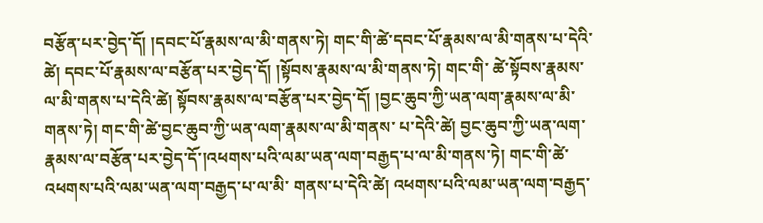བརྩོན་པར་བྱེད་དོ། །དབང་པོ་རྣམས་ལ་མི་གནས་ཏེ། གང་གི་ཚེ་དབང་པོ་རྣམས་ལ་མི་གནས་པ་དེའི་ཚེ། དབང་པོ་རྣམས་ལ་བརྩོན་པར་བྱེད་དོ། །སྟོབས་རྣམས་ལ་མི་གནས་ཏེ། གང་གི་ ཚེ་སྟོབས་རྣམས་ལ་མི་གནས་པ་དེའི་ཚེ། སྟོབས་རྣམས་ལ་བརྩོན་པར་བྱེད་དོ། །བྱང་ཆུབ་ཀྱི་ཡན་ལག་རྣམས་ལ་མི་གནས་ཏེ། གང་གི་ཚེ་བྱང་ཆུབ་ཀྱི་ཡན་ལག་རྣམས་ལ་མི་གནས་ པ་དེའི་ཚེ། བྱང་ཆུབ་ཀྱི་ཡན་ལག་རྣམས་ལ་བརྩོན་པར་བྱེད་དོ་།འཕགས་པའི་ལམ་ཡན་ལག་བརྒྱད་པ་ལ་མི་གནས་ཏེ། གང་གི་ཚེ་འཕགས་པའི་ལམ་ཡན་ལག་བརྒྱད་པ་ལ་མི་ གནས་པ་དེའི་ཚེ། འཕགས་པའི་ལམ་ཡན་ལག་བརྒྱད་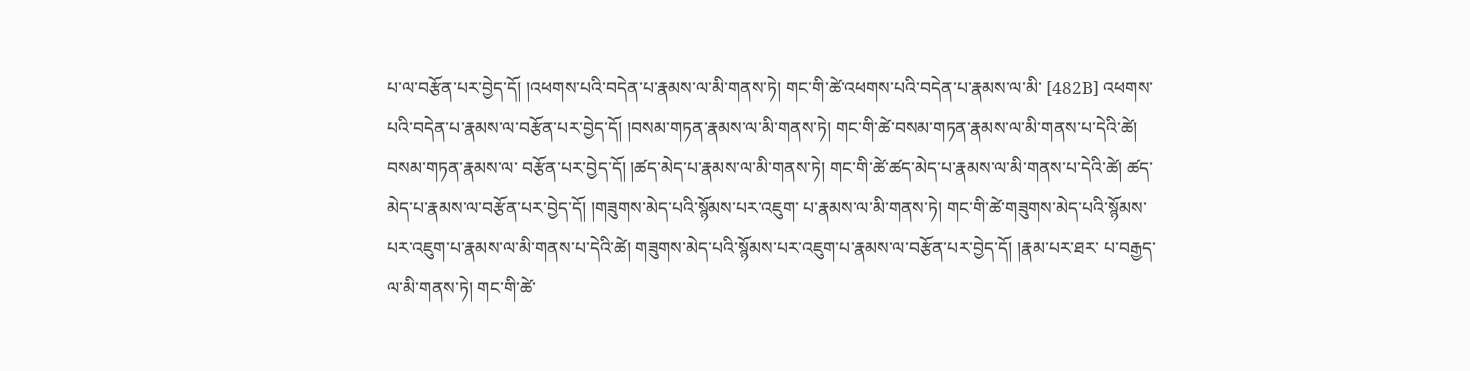པ་ལ་བརྩོན་པར་བྱེད་དོ། །འཕགས་པའི་བདེན་པ་རྣམས་ལ་མི་གནས་ཏེ། གང་གི་ཚེ་འཕགས་པའི་བདེན་པ་རྣམས་ལ་མི་ [482B] འཕགས་པའི་བདེན་པ་རྣམས་ལ་བརྩོན་པར་བྱེད་དོ། །བསམ་གཏན་རྣམས་ལ་མི་གནས་ཏེ། གང་གི་ཚེ་བསམ་གཏན་རྣམས་ལ་མི་གནས་པ་དེའི་ཚེ། བསམ་གཏན་རྣམས་ལ་ བརྩོན་པར་བྱེད་དོ། །ཚད་མེད་པ་རྣམས་ལ་མི་གནས་ཏེ། གང་གི་ཚེ་ཚད་མེད་པ་རྣམས་ལ་མི་གནས་པ་དེའི་ཚེ། ཚད་མེད་པ་རྣམས་ལ་བརྩོན་པར་བྱེད་དོ། །གཟུགས་མེད་པའི་སྙོམས་པར་འཇུག་ པ་རྣམས་ལ་མི་གནས་ཏེ། གང་གི་ཚེ་གཟུགས་མེད་པའི་སྙོམས་པར་འཇུག་པ་རྣམས་ལ་མི་གནས་པ་དེའི་ཚེ། གཟུགས་མེད་པའི་སྙོམས་པར་འཇུག་པ་རྣམས་ལ་བརྩོན་པར་བྱེད་དོ། །རྣམ་པར་ཐར་ པ་བརྒྱད་ལ་མི་གནས་ཏེ། གང་གི་ཚེ་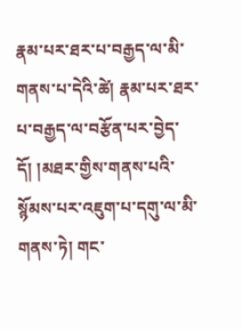རྣམ་པར་ཐར་པ་བརྒྱད་ལ་མི་གནས་པ་དེའི་ཚེ། རྣམ་པར་ཐར་པ་བརྒྱད་ལ་བརྩོན་པར་བྱེད་དོ། །མཐར་གྱིས་གནས་པའི་སྙོམས་པར་འཇུག་པ་དགུ་ལ་མི་ གནས་ཏེ། གང་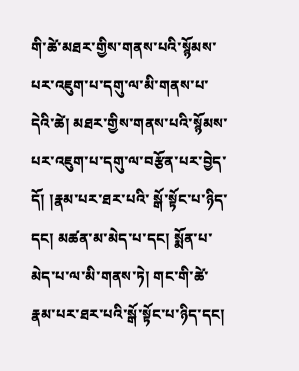གི་ཚེ་མཐར་གྱིས་གནས་པའི་སྙོམས་པར་འཇུག་པ་དགུ་ལ་མི་གནས་པ་དེའི་ཚེ། མཐར་གྱིས་གནས་པའི་སྙོམས་པར་འཇུག་པ་དགུ་ལ་བརྩོན་པར་བྱེད་དོ། །རྣམ་པར་ཐར་པའི་ སྒོ་སྟོང་པ་ཉིད་དང། མཚན་མ་མེད་པ་དང། སྨོན་པ་མེད་པ་ལ་མི་གནས་ཏེ། གང་གི་ཚེ་རྣམ་པར་ཐར་པའི་སྒོ་སྟོང་པ་ཉིད་དང།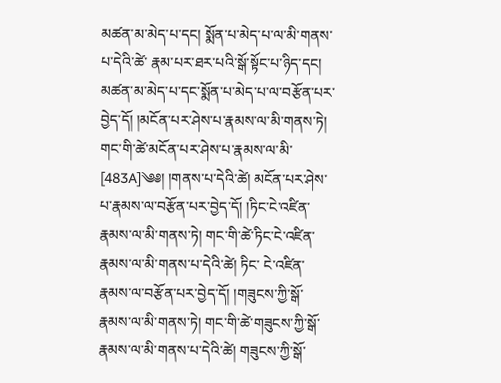མཚན་མ་མེད་པ་དང། སྨོན་པ་མེད་པ་ལ་མི་གནས་པ་དེའི་ཚེ་ རྣམ་པར་ཐར་པའི་སྒོ་སྟོང་པ་ཉིད་དང། མཚན་མ་མེད་པ་དང་སྨོན་པ་མེད་པ་ལ་བརྩོན་པར་བྱེད་དོ། །མངོན་པར་ཤེས་པ་རྣམས་ལ་མི་གནས་ཏེ། གང་གི་ཚེ་མངོན་པར་ཤེས་པ་རྣམས་ལ་མི་ [483A]༄༅། །གནས་པ་དེའི་ཚེ། མངོན་པར་ཤེས་པ་རྣམས་ལ་བརྩོན་པར་བྱེད་དོ། །ཏིང་ངེ་འཛིན་རྣམས་ལ་མི་གནས་ཏེ། གང་གི་ཚེ་ཏིང་ངེ་འཛིན་རྣམས་ལ་མི་གནས་པ་དེའི་ཚེ། ཏིང་ ངེ་འཛིན་རྣམས་ལ་བརྩོན་པར་བྱེད་དོ། །གཟུངས་ཀྱི་སྒོ་རྣམས་ལ་མི་གནས་ཏེ། གང་གི་ཚེ་གཟུངས་ཀྱི་སྒོ་རྣམས་ལ་མི་གནས་པ་དེའི་ཚེ། གཟུངས་ཀྱི་སྒོ་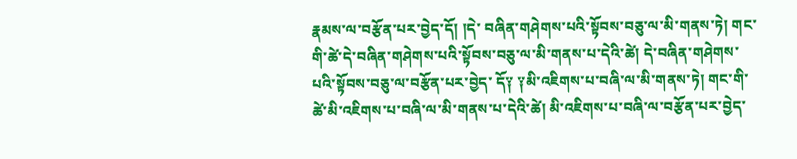རྣམས་ལ་བརྩོན་པར་བྱེད་དོ། །དེ་ བཞིན་གཤེགས་པའི་སྟོབས་བཅུ་ལ་མི་གནས་ཏེ། གང་གི་ཚེ་དེ་བཞིན་གཤེགས་པའི་སྟོབས་བཅུ་ལ་མི་གནས་པ་དེའི་ཚེ། དེ་བཞིན་གཤེགས་པའི་སྟོབས་བཅུ་ལ་བརྩོན་པར་བྱེད་ དོ༑ ༑མི་འཇིགས་པ་བཞི་ལ་མི་གནས་ཏེ། གང་གི་ཚེ་མི་འཇིགས་པ་བཞི་ལ་མི་གནས་པ་དེའི་ཚེ། མི་འཇིགས་པ་བཞི་ལ་བརྩོན་པར་བྱེད་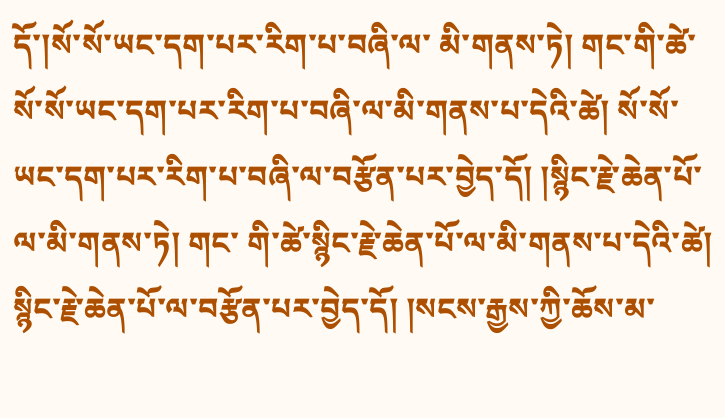དོ་།སོ་སོ་ཡང་དག་པར་རིག་པ་བཞི་ལ་ མི་གནས་ཏེ། གང་གི་ཚེ་སོ་སོ་ཡང་དག་པར་རིག་པ་བཞི་ལ་མི་གནས་པ་དེའི་ཚེ། སོ་སོ་ཡང་དག་པར་རིག་པ་བཞི་ལ་བརྩོན་པར་བྱེད་དོ། །སྙིང་རྗེ་ཆེན་པོ་ལ་མི་གནས་ཏེ། གང་ གི་ཚེ་སྙིང་རྗེ་ཆེན་པོ་ལ་མི་གནས་པ་དེའི་ཚེ། སྙིང་རྗེ་ཆེན་པོ་ལ་བརྩོན་པར་བྱེད་དོ། །སངས་རྒྱས་ཀྱི་ཆོས་མ་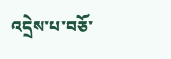འདྲེས་པ་བཅོ་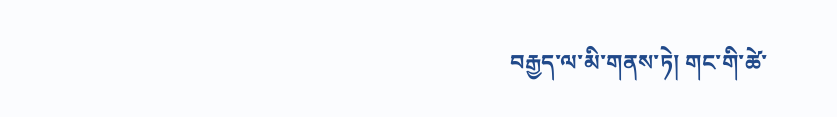བརྒྱད་ལ་མི་གནས་ཏེ། གང་གི་ཚེ་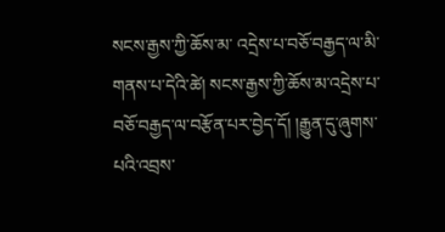སངས་རྒྱས་ཀྱི་ཆོས་མ་ འདྲེས་པ་བཅོ་བརྒྱད་ལ་མི་གནས་པ་དེའི་ཚེ། སངས་རྒྱས་ཀྱི་ཆོས་མ་འདྲེས་པ་བཅོ་བརྒྱད་ལ་བརྩོན་པར་བྱེད་དོ། །རྒྱུན་དུ་ཞུགས་པའི་འབྲས་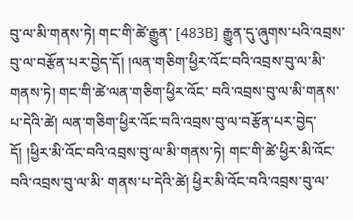བུ་ལ་མི་གནས་ཏེ། གང་གི་ཚེ་རྒྱུན་ [483B] རྒྱུན་དུ་ཞུགས་པའི་འབྲས་བུ་ལ་བརྩོན་པར་བྱེད་དོ། །ལན་གཅིག་ཕྱིར་འོང་བའི་འབྲས་བུ་ལ་མི་གནས་ཏེ། གང་གི་ཚེ་ལན་གཅིག་ཕྱིར་འོང་ བའི་འབྲས་བུ་ལ་མི་གནས་པ་དེའི་ཚེ། ལན་གཅིག་ཕྱིར་འོང་བའི་འབྲས་བུ་ལ་བརྩོན་པར་བྱེད་དོ། །ཕྱིར་མི་འོང་བའི་འབྲས་བུ་ལ་མི་གནས་ཏེ། གང་གི་ཚེ་ཕྱིར་མི་འོང་བའི་འབྲས་བུ་ལ་མི་ གནས་པ་དེའི་ཚེ། ཕྱིར་མི་འོང་བའི་འབྲས་བུ་ལ་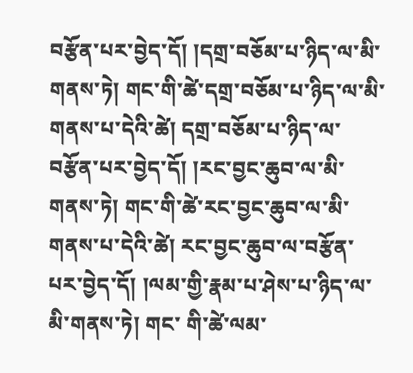བརྩོན་པར་བྱེད་དོ། །དགྲ་བཅོམ་པ་ཉིད་ལ་མི་གནས་ཏེ། གང་གི་ཚེ་དགྲ་བཅོམ་པ་ཉིད་ལ་མི་གནས་པ་དེའི་ཚེ། དགྲ་བཅོམ་པ་ཉིད་ལ་ བརྩོན་པར་བྱེད་དོ། །རང་བྱང་ཆུབ་ལ་མི་གནས་ཏེ། གང་གི་ཚེ་རང་བྱང་ཆུབ་ལ་མི་གནས་པ་དེའི་ཚེ། རང་བྱང་ཆུབ་ལ་བརྩོན་པར་བྱེད་དོ། །ལམ་གྱི་རྣམ་པ་ཤེས་པ་ཉིད་ལ་མི་གནས་ཏེ། གང་ གི་ཚེ་ལམ་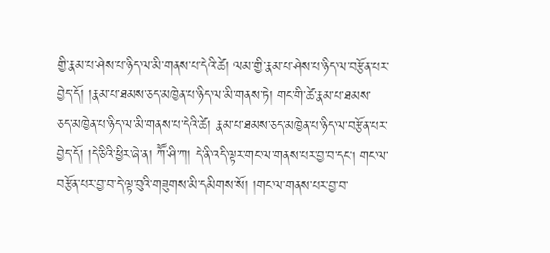གྱི་རྣམ་པ་ཤེས་པ་ཉིད་ལ་མི་གནས་པ་དེའི་ཚེ། ལམ་གྱི་རྣམ་པ་ཤེས་པ་ཉིད་ལ་བརྩོན་པར་བྱེད་དོ། །རྣམ་པ་ཐམས་ཅད་མཁྱེན་པ་ཉིད་ལ་མི་གནས་ཏེ། གང་གི་ཚེ་རྣམ་པ་ཐམས་ ཅད་མཁྱེན་པ་ཉིད་ལ་མི་གནས་པ་དེའི་ཚེ། རྣམ་པ་ཐམས་ཅད་མཁྱེན་པ་ཉིད་ལ་བརྩོན་པར་བྱེད་དོ། །དེ་ཅིའི་ཕྱིར་ཞེ་ན། ཀཽ་ཤི་ཀ། དེ་ནི་འདི་ལྟར་གང་ལ་གནས་པར་བྱ་བ་དང། གང་ལ་ བརྩོན་པར་བྱ་བ་དེ་ལྟ་བུའི་གཟུགས་མི་དམིགས་སོ། །གང་ལ་གནས་པར་བྱ་བ་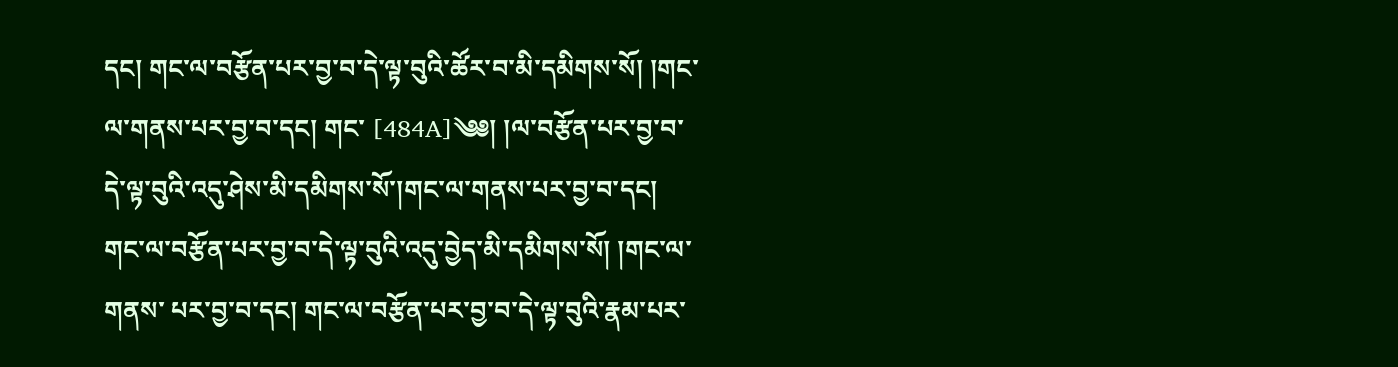དང། གང་ལ་བརྩོན་པར་བྱ་བ་དེ་ལྟ་བུའི་ཚོར་བ་མི་དམིགས་སོ། །གང་ལ་གནས་པར་བྱ་བ་དང། གང་ [484A]༄༅། །ལ་བརྩོན་པར་བྱ་བ་དེ་ལྟ་བུའི་འདུ་ཤེས་མི་དམིགས་སོ་།གང་ལ་གནས་པར་བྱ་བ་དང། གང་ལ་བརྩོན་པར་བྱ་བ་དེ་ལྟ་བུའི་འདུ་བྱེད་མི་དམིགས་སོ། །གང་ལ་གནས་ པར་བྱ་བ་དང། གང་ལ་བརྩོན་པར་བྱ་བ་དེ་ལྟ་བུའི་རྣམ་པར་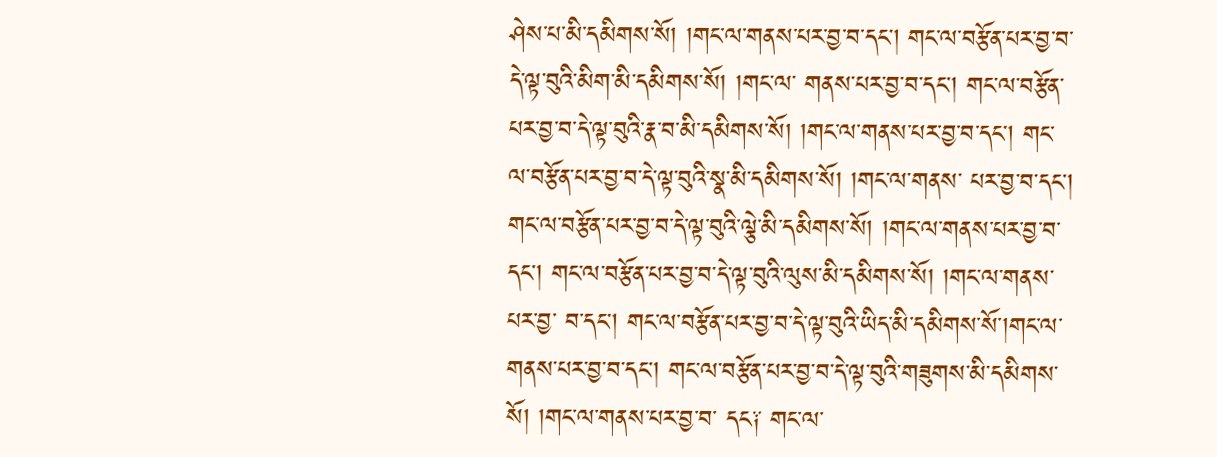ཤེས་པ་མི་དམིགས་སོ། །གང་ལ་གནས་པར་བྱ་བ་དང། གང་ལ་བརྩོན་པར་བྱ་བ་དེ་ལྟ་བུའི་མིག་མི་དམིགས་སོ། །གང་ལ་ གནས་པར་བྱ་བ་དང། གང་ལ་བརྩོན་པར་བྱ་བ་དེ་ལྟ་བུའི་རྣ་བ་མི་དམིགས་སོ། །གང་ལ་གནས་པར་བྱ་བ་དང། གང་ལ་བརྩོན་པར་བྱ་བ་དེ་ལྟ་བུའི་སྣ་མི་དམིགས་སོ། །གང་ལ་གནས་ པར་བྱ་བ་དང། གང་ལ་བརྩོན་པར་བྱ་བ་དེ་ལྟ་བུའི་ལྕེ་མི་དམིགས་སོ། །གང་ལ་གནས་པར་བྱ་བ་དང། གང་ལ་བརྩོན་པར་བྱ་བ་དེ་ལྟ་བུའི་ལུས་མི་དམིགས་སོ། །གང་ལ་གནས་པར་བྱ་ བ་དང། གང་ལ་བརྩོན་པར་བྱ་བ་དེ་ལྟ་བུའི་ཡིད་མི་དམིགས་སོ་།གང་ལ་གནས་པར་བྱ་བ་དང། གང་ལ་བརྩོན་པར་བྱ་བ་དེ་ལྟ་བུའི་གཟུགས་མི་དམིགས་སོ། །གང་ལ་གནས་པར་བྱ་བ་ དང༑ གང་ལ་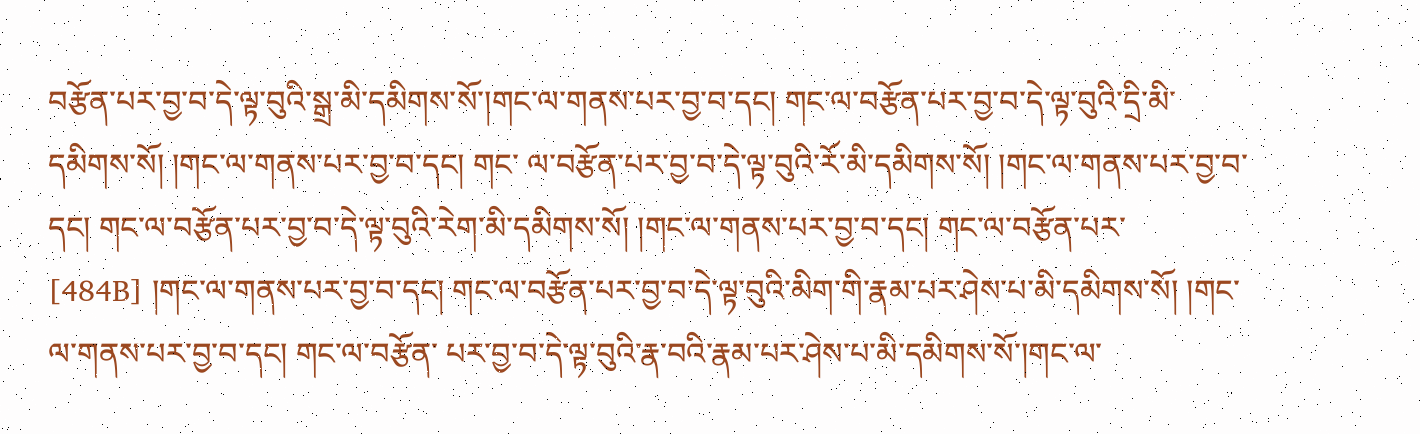བརྩོན་པར་བྱ་བ་དེ་ལྟ་བུའི་སྒྲ་མི་དམིགས་སོ་།གང་ལ་གནས་པར་བྱ་བ་དང། གང་ལ་བརྩོན་པར་བྱ་བ་དེ་ལྟ་བུའི་དྲི་མི་དམིགས་སོ། །གང་ལ་གནས་པར་བྱ་བ་དང། གང་ ལ་བརྩོན་པར་བྱ་བ་དེ་ལྟ་བུའི་རོ་མི་དམིགས་སོ། །གང་ལ་གནས་པར་བྱ་བ་དང། གང་ལ་བརྩོན་པར་བྱ་བ་དེ་ལྟ་བུའི་རེག་མི་དམིགས་སོ། །གང་ལ་གནས་པར་བྱ་བ་དང། གང་ལ་བརྩོན་པར་ [484B] །གང་ལ་གནས་པར་བྱ་བ་དང། གང་ལ་བརྩོན་པར་བྱ་བ་དེ་ལྟ་བུའི་མིག་གི་རྣམ་པར་ཤེས་པ་མི་དམིགས་སོ། །གང་ལ་གནས་པར་བྱ་བ་དང། གང་ལ་བརྩོན་ པར་བྱ་བ་དེ་ལྟ་བུའི་རྣ་བའི་རྣམ་པར་ཤེས་པ་མི་དམིགས་སོ་།གང་ལ་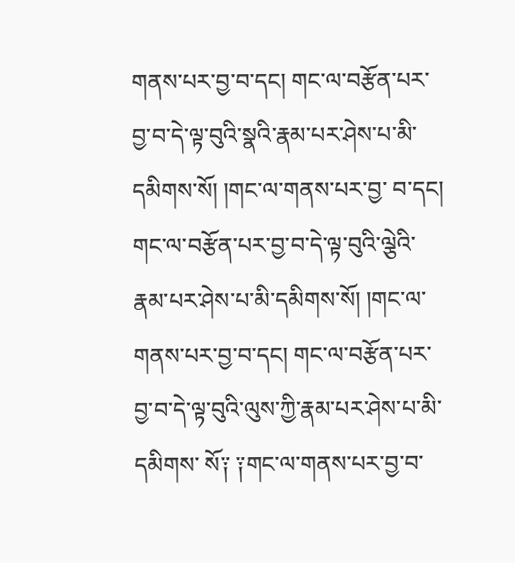གནས་པར་བྱ་བ་དང། གང་ལ་བརྩོན་པར་བྱ་བ་དེ་ལྟ་བུའི་སྣའི་རྣམ་པར་ཤེས་པ་མི་དམིགས་སོ། །གང་ལ་གནས་པར་བྱ་ བ་དང། གང་ལ་བརྩོན་པར་བྱ་བ་དེ་ལྟ་བུའི་ལྕེའི་རྣམ་པར་ཤེས་པ་མི་དམིགས་སོ། །གང་ལ་གནས་པར་བྱ་བ་དང། གང་ལ་བརྩོན་པར་བྱ་བ་དེ་ལྟ་བུའི་ལུས་ཀྱི་རྣམ་པར་ཤེས་པ་མི་དམིགས་ སོ༑ ༑གང་ལ་གནས་པར་བྱ་བ་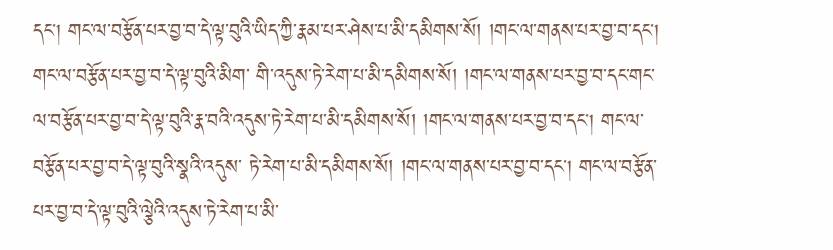དང། གང་ལ་བརྩོན་པར་བྱ་བ་དེ་ལྟ་བུའི་ཡིད་ཀྱི་རྣམ་པར་ཤེས་པ་མི་དམིགས་སོ། །གང་ལ་གནས་པར་བྱ་བ་དང། གང་ལ་བརྩོན་པར་བྱ་བ་དེ་ལྟ་བུའི་མིག་ གི་འདུས་ཏེ་རེག་པ་མི་དམིགས་སོ། །གང་ལ་གནས་པར་བྱ་བ་དང་གང་ལ་བརྩོན་པར་བྱ་བ་དེ་ལྟ་བུའི་རྣ་བའི་འདུས་ཏེ་རེག་པ་མི་དམིགས་སོ། །གང་ལ་གནས་པར་བྱ་བ་དང། གང་ལ་བརྩོན་པར་བྱ་བ་དེ་ལྟ་བུའི་སྣའི་འདུས་ ཏེ་རེག་པ་མི་དམིགས་སོ། །གང་ལ་གནས་པར་བྱ་བ་དང། གང་ལ་བརྩོན་པར་བྱ་བ་དེ་ལྟ་བུའི་ལྕེའི་འདུས་ཏེ་རེག་པ་མི་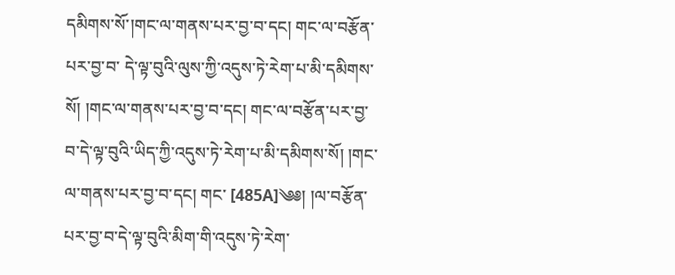དམིགས་སོ་།གང་ལ་གནས་པར་བྱ་བ་དང། གང་ལ་བརྩོན་པར་བྱ་བ་ དེ་ལྟ་བུའི་ལུས་ཀྱི་འདུས་ཏེ་རེག་པ་མི་དམིགས་སོ། །གང་ལ་གནས་པར་བྱ་བ་དང། གང་ལ་བརྩོན་པར་བྱ་བ་དེ་ལྟ་བུའི་ཡིད་ཀྱི་འདུས་ཏེ་རེག་པ་མི་དམིགས་སོ། །གང་ལ་གནས་པར་བྱ་བ་དང། གང་ [485A]༄༅། །ལ་བརྩོན་པར་བྱ་བ་དེ་ལྟ་བུའི་མིག་གི་འདུས་ཏེ་རེག་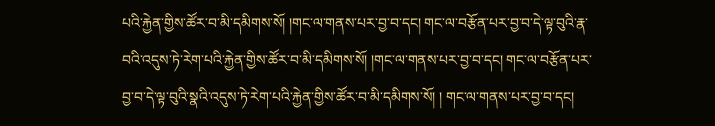པའི་རྐྱེན་གྱིས་ཚོར་བ་མི་དམིགས་སོ། །གང་ལ་གནས་པར་བྱ་བ་དང། གང་ལ་བརྩོན་པར་བྱ་བ་དེ་ལྟ་བུའི་རྣ་ བའི་འདུས་ཏེ་རེག་པའི་རྐྱེན་གྱིས་ཚོར་བ་མི་དམིགས་སོ། །གང་ལ་གནས་པར་བྱ་བ་དང། གང་ལ་བརྩོན་པར་བྱ་བ་དེ་ལྟ་བུའི་སྣའི་འདུས་ཏེ་རེག་པའི་རྐྱེན་གྱིས་ཚོར་བ་མི་དམིགས་སོ། ། གང་ལ་གནས་པར་བྱ་བ་དང།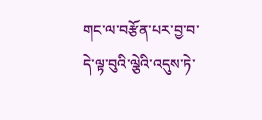གང་ལ་བརྩོན་པར་བྱ་བ་དེ་ལྟ་བུའི་ལྕེའི་འདུས་ཏེ་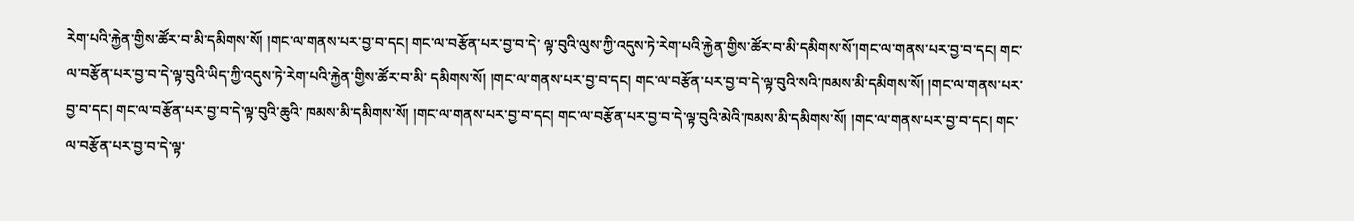རེག་པའི་རྐྱེན་གྱིས་ཚོར་བ་མི་དམིགས་སོ། །གང་ལ་གནས་པར་བྱ་བ་དང། གང་ལ་བརྩོན་པར་བྱ་བ་དེ་ ལྟ་བུའི་ལུས་ཀྱི་འདུས་ཏེ་རེག་པའི་རྐྱེན་གྱིས་ཚོར་བ་མི་དམིགས་སོ་།གང་ལ་གནས་པར་བྱ་བ་དང། གང་ལ་བརྩོན་པར་བྱ་བ་དེ་ལྟ་བུའི་ཡིད་ཀྱི་འདུས་ཏེ་རེག་པའི་རྐྱེན་གྱིས་ཚོར་བ་མི་ དམིགས་སོ། །གང་ལ་གནས་པར་བྱ་བ་དང། གང་ལ་བརྩོན་པར་བྱ་བ་དེ་ལྟ་བུའི་སའི་ཁམས་མི་དམིགས་སོ། །གང་ལ་གནས་པར་བྱ་བ་དང། གང་ལ་བརྩོན་པར་བྱ་བ་དེ་ལྟ་བུའི་ཆུའི་ ཁམས་མི་དམིགས་སོ། །གང་ལ་གནས་པར་བྱ་བ་དང། གང་ལ་བརྩོན་པར་བྱ་བ་དེ་ལྟ་བུའི་མེའི་ཁམས་མི་དམིགས་སོ། །གང་ལ་གནས་པར་བྱ་བ་དང། གང་ལ་བརྩོན་པར་བྱ་བ་དེ་ལྟ་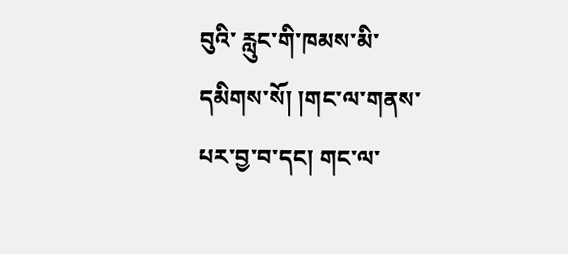བུའི་ རླུང་གི་ཁམས་མི་དམིགས་སོ། །གང་ལ་གནས་པར་བྱ་བ་དང། གང་ལ་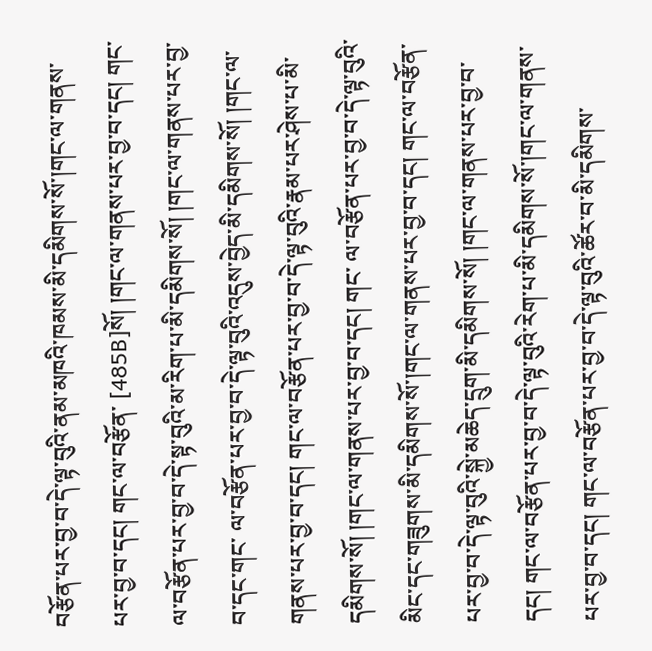བརྩོན་པར་བྱ་བ་དེ་ལྟ་བུའི་ནམ་མཁའི་ཁམས་མི་དམིགས་སོ་།གང་ལ་གནས་པར་བྱ་བ་དང། གང་ལ་བརྩོན་ [485B]སོ། །གང་ལ་གནས་པར་བྱ་བ་དང། གང་ལ་བརྩོན་པར་བྱ་བ་དེ་སྟ་བུའི་མ་རིག་པ་མི་དམིགས་སོ། །གང་ལ་གནས་པར་བྱ་བ་དང་གང་ ལ་བརྩོན་པར་བྱ་བ་དེ་ལྟ་བུའི་འདུས་བྱེད་མི་དམིགས་སོ། །གང་ལ་གནས་པར་བྱ་བ་དང། གང་ལ་བརྩོན་པར་བྱ་བ་དེ་ལྟ་བུའི་རྣམ་པར་ཤེས་པ་མི་དམིགས་སོ། །གང་ལ་གནས་པར་བྱ་བ་དང། གང་ ལ་བརྩོན་པར་བྱ་བ་དེ་ལྟ་བུའི་མིང་དང་གཟུགས་མི་དམིགས་སོ་།གང་ལ་གནས་པར་བྱ་བ་དང། གང་ལ་བརྩོན་པར་བྱ་བ་དེ་ལྟ་བུའི་སྐྱེ་མཆེད་དྲུག་མི་དམིགས་སོ། །གང་ལ་གནས་པར་བྱ་བ་ དང། གང་ལ་བརྩོན་པར་བྱ་བ་དེ་ལྟ་བུའི་རེག་པ་མི་དམིགས་སོ་།གང་ལ་གནས་པར་བྱ་བ་དང། གང་ལ་བརྩོན་པར་བྱ་བ་དེ་ལྟ་བུའི་ཚོར་བ་མི་དམིགས་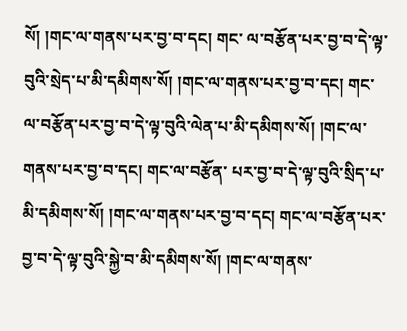སོ། །གང་ལ་གནས་པར་བྱ་བ་དང། གང་ ལ་བརྩོན་པར་བྱ་བ་དེ་ལྟ་བུའི་སྲེད་པ་མི་དམིགས་སོ། །གང་ལ་གནས་པར་བྱ་བ་དང། གང་ལ་བརྩོན་པར་བྱ་བ་དེ་ལྟ་བུའི་ལེན་པ་མི་དམིགས་སོ། །གང་ལ་གནས་པར་བྱ་བ་དང། གང་ལ་བརྩོན་ པར་བྱ་བ་དེ་ལྟ་བུའི་སྲིད་པ་མི་དམིགས་སོ། །གང་ལ་གནས་པར་བྱ་བ་དང། གང་ལ་བརྩོན་པར་བྱ་བ་དེ་ལྟ་བུའི་སྐྱེ་བ་མི་དམིགས་སོ། །གང་ལ་གནས་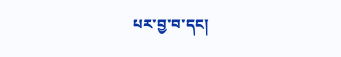པར་བྱ་བ་དང།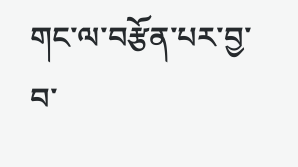གང་ལ་བརྩོན་པར་བྱ་བ་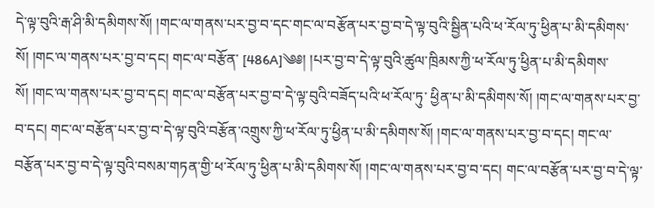དེ་ལྟ་བུའི་རྒ་ཤི་མི་དམིགས་སོ། །གང་ལ་གནས་པར་བྱ་བ་དང་གང་ལ་བརྩོན་པར་བྱ་བ་དེ་ལྟ་བུའི་སྦྱིན་པའི་ཕ་རོལ་ཏུ་ཕྱིན་པ་མི་དམིགས་སོ། །གང་ལ་གནས་པར་བྱ་བ་དང། གང་ལ་བརྩོན་ [486A]༄༅། །པར་བྱ་བ་དེ་ལྟ་བུའི་ཚུལ་ཁྲིམས་ཀྱི་ཕ་རོལ་ཏུ་ཕྱིན་པ་མི་དམིགས་སོ། །གང་ལ་གནས་པར་བྱ་བ་དང། གང་ལ་བརྩོན་པར་བྱ་བ་དེ་ལྟ་བུའི་བཟོད་པའི་ཕ་རོལ་ཏུ་ ཕྱིན་པ་མི་དམིགས་སོ། །གང་ལ་གནས་པར་བྱ་བ་དང། གང་ལ་བརྩོན་པར་བྱ་བ་དེ་ལྟ་བུའི་བརྩོན་འགྲུས་ཀྱི་ཕ་རོལ་ཏུ་ཕྱིན་པ་མི་དམིགས་སོ། །གང་ལ་གནས་པར་བྱ་བ་དང། གང་ལ་ བརྩོན་པར་བྱ་བ་དེ་ལྟ་བུའི་བསམ་གཏན་གྱི་ཕ་རོལ་ཏུ་ཕྱིན་པ་མི་དམིགས་སོ། །གང་ལ་གནས་པར་བྱ་བ་དང། གང་ལ་བརྩོན་པར་བྱ་བ་དེ་ལྟ་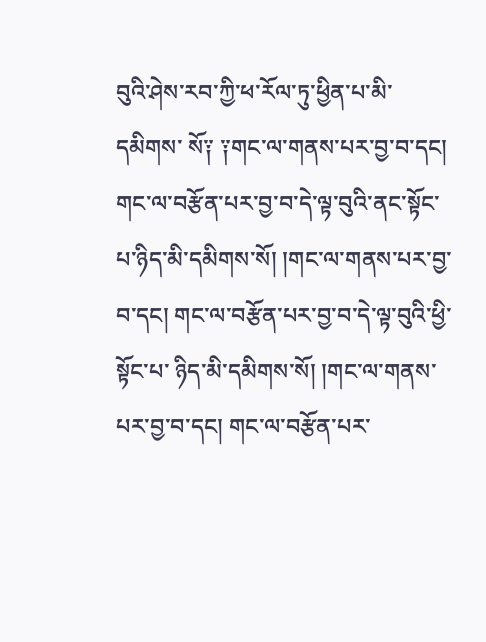བུའི་ཤེས་རབ་ཀྱི་ཕ་རོལ་ཏུ་ཕྱིན་པ་མི་དམིགས་ སོ༑ ༑གང་ལ་གནས་པར་བྱ་བ་དང། གང་ལ་བརྩོན་པར་བྱ་བ་དེ་ལྟ་བུའི་ནང་སྟོང་པ་ཉིད་མི་དམིགས་སོ། །གང་ལ་གནས་པར་བྱ་བ་དང། གང་ལ་བརྩོན་པར་བྱ་བ་དེ་ལྟ་བུའི་ཕྱི་སྟོང་པ་ ཉིད་མི་དམིགས་སོ། །གང་ལ་གནས་པར་བྱ་བ་དང། གང་ལ་བརྩོན་པར་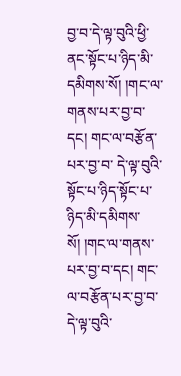བྱ་བ་དེ་ལྟ་བུའི་ཕྱི་ནང་སྟོང་པ་ཉིད་མི་དམིགས་སོ། །གང་ལ་གནས་པར་བྱ་བ་དང། གང་ལ་བརྩོན་པར་བྱ་བ་ དེ་ལྟ་བུའི་སྟོང་པ་ཉིད་སྟོང་པ་ཉིད་མི་དམིགས་སོ། །གང་ལ་གནས་པར་བྱ་བ་དང། གང་ལ་བརྩོན་པར་བྱ་བ་དེ་ལྟ་བུའི་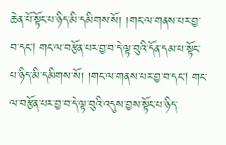ཆེན་པོ་སྟོང་པ་ཉིད་མི་དམིགས་སོ། །གང་ལ་གནས་པར་བྱ་ བ་དང། གང་ལ་བརྩོན་པར་བྱ་བ་དེ་ལྟ་བུའི་དོན་དམ་པ་སྟོང་པ་ཉིད་མི་དམིགས་སོ། །གང་ལ་གནས་པར་བྱ་བ་དང། གང་ལ་བརྩོན་པར་བྱ་བ་དེ་ལྟ་བུའི་འདུས་བྱས་སྟོང་པ་ཉིད་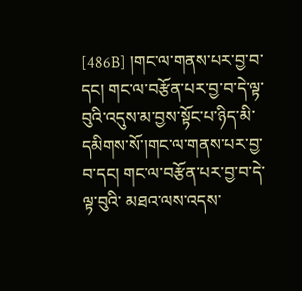[486B] །གང་ལ་གནས་པར་བྱ་བ་དང། གང་ལ་བརྩོན་པར་བྱ་བ་དེ་ལྟ་བུའི་འདུས་མ་བྱས་སྟོང་པ་ཉིད་མི་དམིགས་སོ་།གང་ལ་གནས་པར་བྱ་བ་དང། གང་ལ་བརྩོན་པར་བྱ་བ་དེ་ལྟ་བུའི་ མཐའ་ལས་འདས་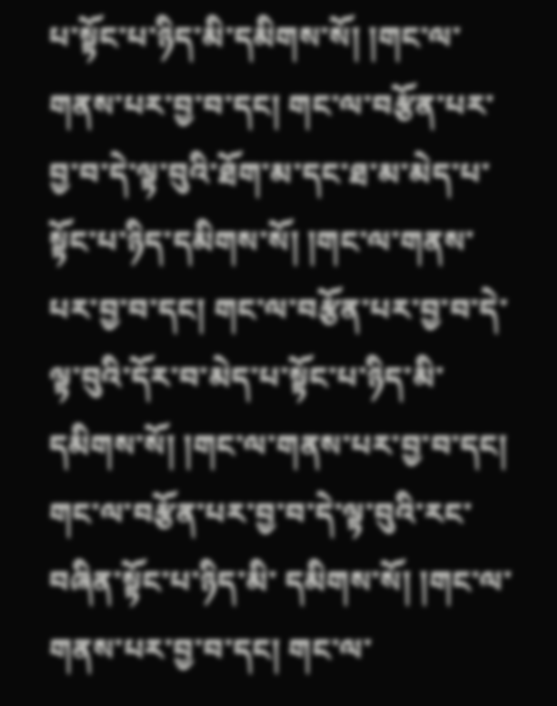པ་སྟོང་པ་ཉིད་མི་དམིགས་སོ། །གང་ལ་གནས་པར་བྱ་བ་དང། གང་ལ་བརྩོན་པར་བྱ་བ་དེ་ལྟ་བུའི་ཐོག་མ་དང་ཐ་མ་མེད་པ་སྟོང་པ་ཉིད་དམིགས་སོ། །གང་ལ་གནས་ པར་བྱ་བ་དང། གང་ལ་བརྩོན་པར་བྱ་བ་དེ་ལྟ་བུའི་དོར་བ་མེད་པ་སྟོང་པ་ཉིད་མི་དམིགས་སོ། །གང་ལ་གནས་པར་བྱ་བ་དང། གང་ལ་བརྩོན་པར་བྱ་བ་དེ་ལྟ་བུའི་རང་བཞིན་སྟོང་པ་ཉིད་མི་ དམིགས་སོ། །གང་ལ་གནས་པར་བྱ་བ་དང། གང་ལ་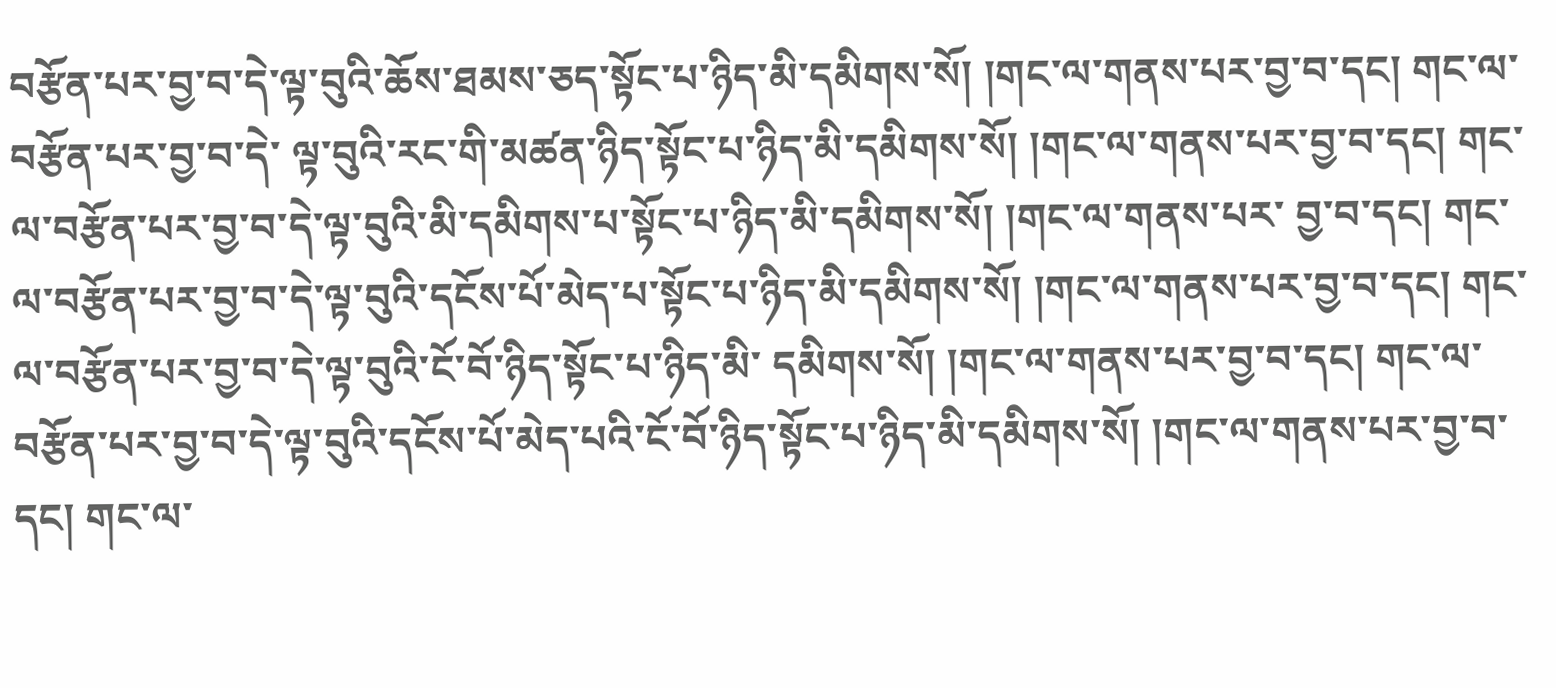བརྩོན་པར་བྱ་བ་དེ་ལྟ་བུའི་ཆོས་ཐམས་ཅད་སྟོང་པ་ཉིད་མི་དམིགས་སོ། །གང་ལ་གནས་པར་བྱ་བ་དང། གང་ལ་བརྩོན་པར་བྱ་བ་དེ་ ལྟ་བུའི་རང་གི་མཚན་ཉིད་སྟོང་པ་ཉིད་མི་དམིགས་སོ། །གང་ལ་གནས་པར་བྱ་བ་དང། གང་ལ་བརྩོན་པར་བྱ་བ་དེ་ལྟ་བུའི་མི་དམིགས་པ་སྟོང་པ་ཉིད་མི་དམིགས་སོ། །གང་ལ་གནས་པར་ བྱ་བ་དང། གང་ལ་བརྩོན་པར་བྱ་བ་དེ་ལྟ་བུའི་དངོས་པོ་མེད་པ་སྟོང་པ་ཉིད་མི་དམིགས་སོ། །གང་ལ་གནས་པར་བྱ་བ་དང། གང་ལ་བརྩོན་པར་བྱ་བ་དེ་ལྟ་བུའི་ངོ་བོ་ཉིད་སྟོང་པ་ཉིད་མི་ དམིགས་སོ། །གང་ལ་གནས་པར་བྱ་བ་དང། གང་ལ་བརྩོན་པར་བྱ་བ་དེ་ལྟ་བུའི་དངོས་པོ་མེད་པའི་ངོ་བོ་ཉིད་སྟོང་པ་ཉིད་མི་དམིགས་སོ། །གང་ལ་གནས་པར་བྱ་བ་དང། གང་ལ་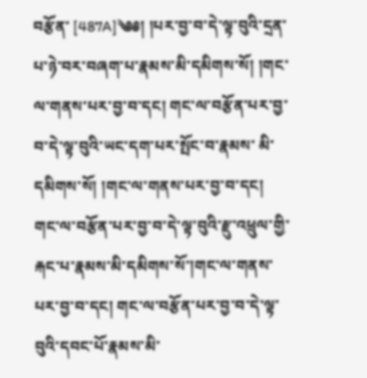བརྩོན་ [487A]༄༅། །པར་བྱ་བ་དེ་ལྟ་བུའི་དྲན་པ་ཉེ་བར་བཞག་པ་རྣམས་མི་དམིགས་སོ། །གང་ལ་གནས་པར་བྱ་བ་དང། གང་ལ་བརྩོན་པར་བྱ་བ་དེ་ལྟ་བུའི་ཡང་དག་པར་སྤོང་བ་རྣམས་ མི་དམིགས་སོ། །གང་ལ་གནས་པར་བྱ་བ་དང། གང་ལ་བརྩོན་པར་བྱ་བ་དེ་ལྟ་བུའི་རྫུ་འཕྲུལ་གྱི་རྐང་པ་རྣམས་མི་དམིགས་སོ་།གང་ལ་གནས་པར་བྱ་བ་དང། གང་ལ་བརྩོན་པར་བྱ་བ་དེ་ལྟ་ བུའི་དབང་པོ་རྣམས་མི་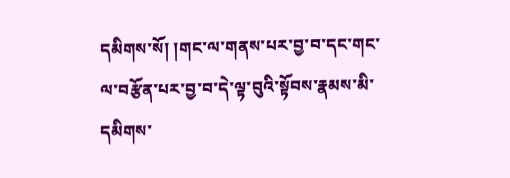དམིགས་སོ། །གང་ལ་གནས་པར་བྱ་བ་དང་གང་ལ་བརྩོན་པར་བྱ་བ་དེ་ལྟ་བུའི་སྟོབས་རྣམས་མི་དམིགས་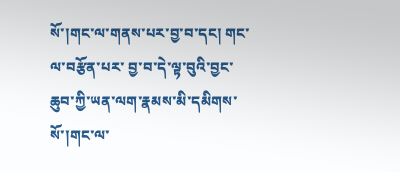སོ་།གང་ལ་གནས་པར་བྱ་བ་དང། གང་ལ་བརྩོན་པར་ བྱ་བ་དེ་ལྟ་བུའི་བྱང་ཆུབ་ཀྱི་ཡན་ལག་རྣམས་མི་དམིགས་སོ་།གང་ལ་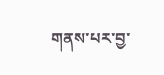གནས་པར་བྱ་